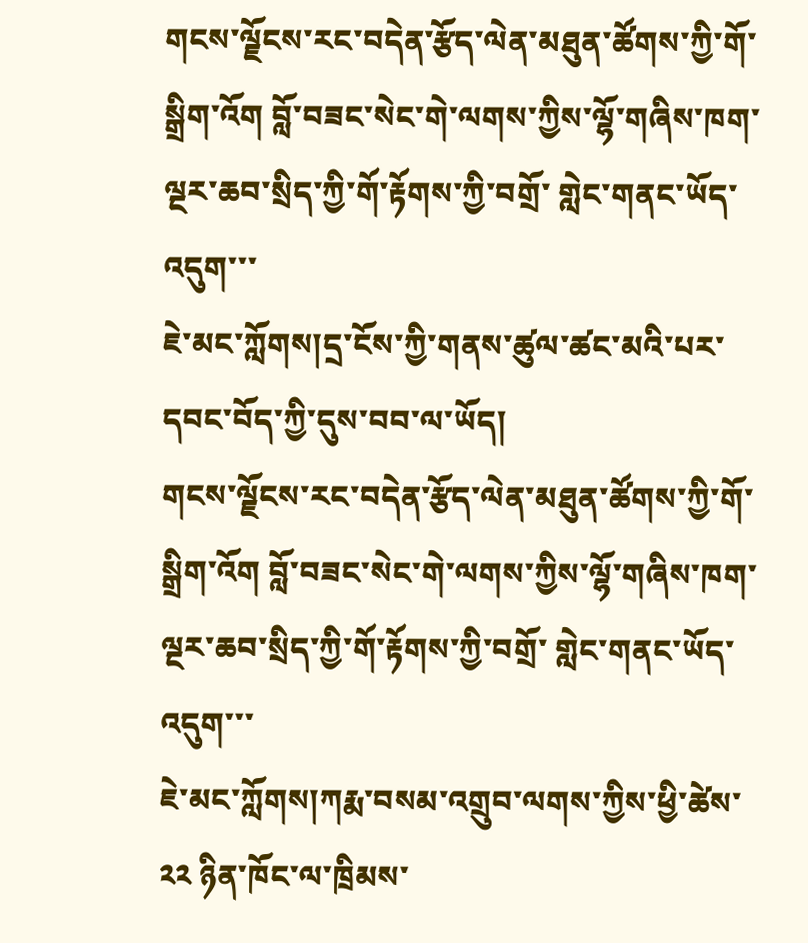གངས་ལྗོངས་རང་བདེན་རྩོད་ལེན་མཐུན་ཚོགས་ཀྱི་གོ་སྒྲིག་འོག བློ་བཟང་སེང་གེ་ལགས་ཀྱིས་ལྷོ་གཞིས་ཁག་ལྔར་ཆབ་སྲིད་ཀྱི་གོ་རྟོགས་ཀྱི་བགྲོ་ གླེང་གནང་ཡོད་འདུག་་་
ཇེ་མང་ཀློགས།དྲ་ངོས་ཀྱི་གནས་ཚུལ་ཚང་མའི་པར་དབང་བོད་ཀྱི་དུས་བབ་ལ་ཡོད།
གངས་ལྗོངས་རང་བདེན་རྩོད་ལེན་མཐུན་ཚོགས་ཀྱི་གོ་སྒྲིག་འོག བློ་བཟང་སེང་གེ་ལགས་ཀྱིས་ལྷོ་གཞིས་ཁག་ལྔར་ཆབ་སྲིད་ཀྱི་གོ་རྟོགས་ཀྱི་བགྲོ་ གླེང་གནང་ཡོད་འདུག་་་
ཇེ་མང་ཀློགས།ཀརྨ་བསམ་འགྲུབ་ལགས་ཀྱིས་ཕྱི་ཚེས་ ༢༢ ཉིན་ཁོང་ལ་ཁྲིམས་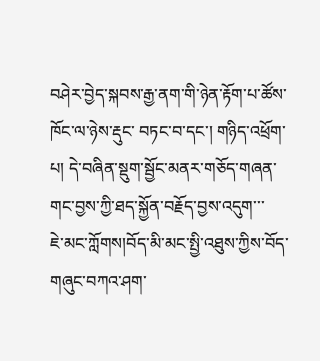བཤེར་བྱེད་སྐབས་རྒྱ་ནག་གི་ཉེན་རྟོག་པ་ཚོས་ཁོང་ལ་ཉེས་རྡུང་ བཏང་བ་དང་། གཉིད་འཕྲོག་པ། དེ་བཞིན་སྡུག་སྦྱོང་མནར་གཅོད་གཞན་གང་བྱས་ཀྱི་ཐད་སྐྱོན་བརྗོད་བྱས་འདུག་་་
ཇེ་མང་ཀློགས།བོད་མི་མང་སྤྱི་འཐུས་ཀྱིས་བོད་གཞུང་བཀའ་ཤག་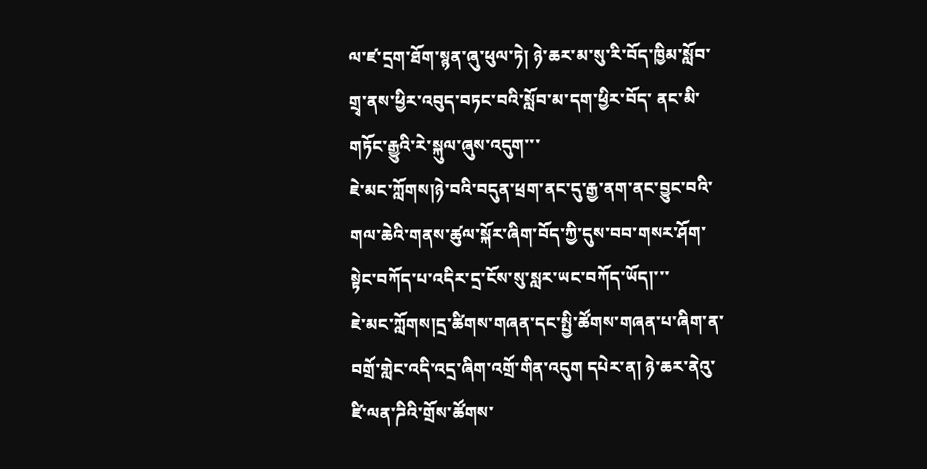ལ་ཛ་དྲག་ཐོག་སྙན་ཞུ་ཕུལ་ཏེ། ཉེ་ཆར་མ་སུ་རི་བོད་ཁྱིམ་སློབ་གྲྭ་ནས་ཕྱིར་འབུད་བཏང་བའི་སློབ་མ་དག་ཕྱིར་བོད་ ནང་མི་གཏོང་རྒྱུའི་རེ་སྐུལ་ཞུས་འདུག་་་
ཇེ་མང་ཀློགས།ཉེ་བའི་བདུན་ཕྲག་ནང་དུ་རྒྱ་ནག་ནང་བྱུང་བའི་གལ་ཆེའི་གནས་ཚུལ་སྐོར་ཞིག་བོད་ཀྱི་དུས་བབ་གསར་ཤོག་སྟེང་བཀོད་པ་འདིར་དྲ་ངོས་སུ་སླར་ཡང་བཀོད་ཡོད།་་་
ཇེ་མང་ཀློགས།དྲ་ཚིགས་གཞན་དང་སྤྱི་ཚོགས་གཞན་པ་ཞིག་ན་བགྲོ་གླེང་འདི་འདྲ་ཞིག་འགྲོ་གིན་འདུག དཔེར་ན། ཉེ་ཆར་ནེའུ་ཛི་ལན་ཌིའི་གྲོས་ཚོགས་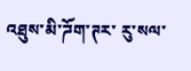འཐུས་མི་ཌོག་ཊར་ རུ་སལ་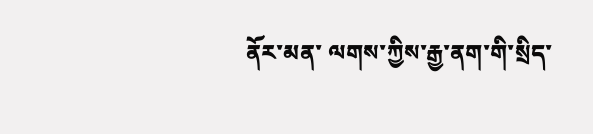ནོར་མན་ ལགས་ཀྱིས་རྒྱ་ནག་གི་སྲིད་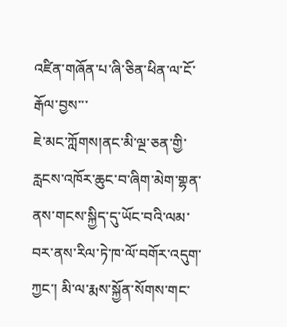འཛིན་གཞོན་པ་ཞི་ཅིན་ཕིན་ལ་ངོ་རྒོལ་བྱས་་་
ཇེ་མང་ཀློགས།ནང་མི་ལྔ་ཅན་གྱི་རླངས་འཁོར་ཆུང་བ་ཞིག་མེག་གྷན་ནས་གངས་སྐྱིད་དུ་ཡོང་བའི་ལམ་ བར་ནས་རིལ་ཏེ་ཁ་ལོ་བགོར་འདུག་ཀྱང་། མི་ལ་རྨས་སྐྱོན་སོགས་གང་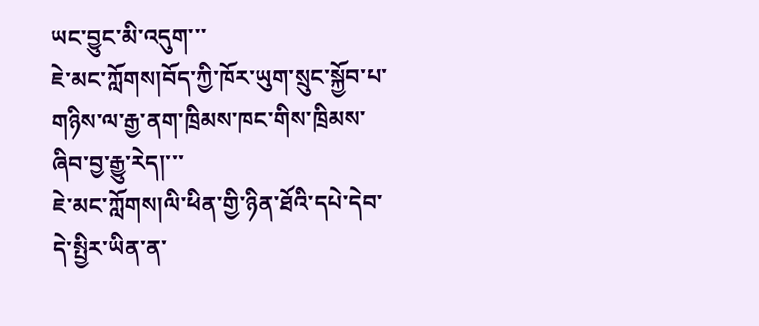ཡང་བྱུང་མི་འདུག་་་
ཇེ་མང་ཀློགས།བོད་ཀྱི་ཁོར་ཡུག་སྲུང་སྐྱོབ་པ་གཉིས་ལ་རྒྱ་ནག་ཁྲིམས་ཁང་གིས་ཁྲིམས་ཞིབ་བྱ་རྒྱུ་རེད།་་་
ཇེ་མང་ཀློགས།ལི་ཕིན་གྱི་ཉིན་ཐོའི་དཔེ་དེབ་དེ་སྤྱིར་ཡིན་ན་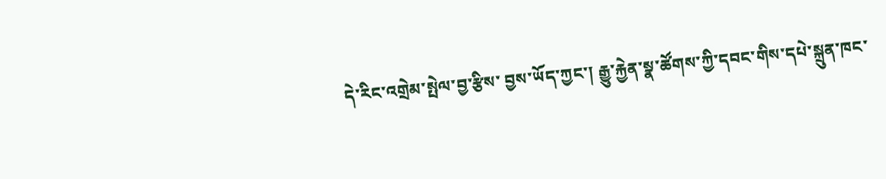དེ་རིང་འགྲེམ་སྤེལ་བྱ་རྩིས་ བྱས་ཡོད་ཀྱང་། རྒྱུ་རྐྱེན་སྣ་ཚོགས་ཀྱི་དབང་གིས་དཔེ་སྐྲུན་ཁང་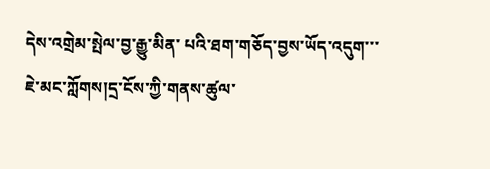དེས་འགྲེམ་སྤེལ་བྱ་རྒྱུ་མིན་ པའི་ཐག་གཅོད་བྱས་ཡོད་འདུག་་་
ཇེ་མང་ཀློགས།དྲ་ངོས་ཀྱི་གནས་ཚུལ་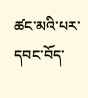ཚང་མའི་པར་དབང་བོད་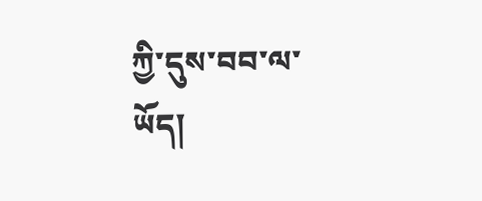ཀྱི་དུས་བབ་ལ་ཡོད།